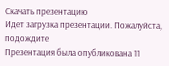Скачать презентацию
Идет загрузка презентации. Пожалуйста, подождите
Презентация была опубликована 11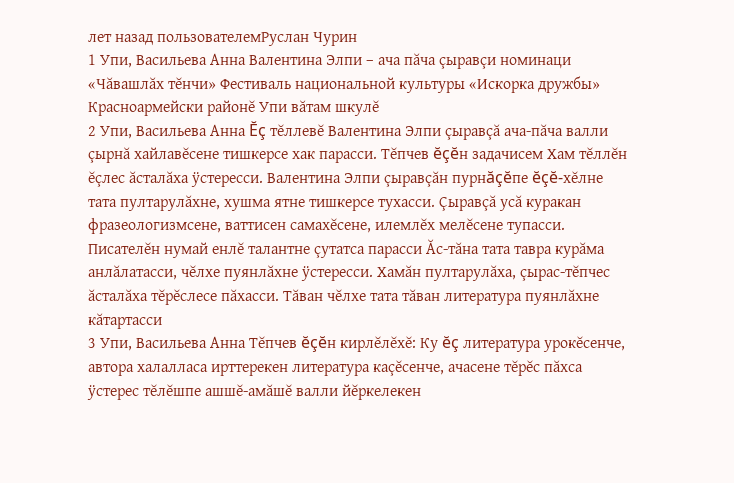лет назад пользователемРуслан Чурин
1 Упи, Васильева Анна Валентина Элпи – ача пăча çыравçи номинаци «Чăвашлăх тĕнчи» Фестиваль национальной культуры «Искорка дружбы» Красноармейски районĕ Упи вăтам шкулĕ
2 Упи, Васильева Анна Ĕç тĕллевĕ Валентина Элпи çыравçă ача-пăча валли çырнă хайлавĕсене тишкерсе хак парасси. Тĕпчев ĕçĕн задачисем Хам тĕллĕн ĕçлес ăсталăха ÿстересси. Валентина Элпи çыравçăн пурнăçĕпе ĕçĕ-хĕлне тата пултарулăхне, хушма ятне тишкерсе тухасси. Çыравçă усă куракан фразеологизмсене, ваттисен самахĕсене, илемлĕх мелĕсене тупасси. Писателĕн нумай енлĕ талантне çутатса парасси Ăс-тăна тата тавра курăма анлăлатасси, чĕлхе пуянлăхне ÿстересси. Хамăн пултарулăха, çырас-тĕпчес ăсталăха тĕрĕслесе пăхасси. Тăван чĕлхе тата тăван литература пуянлăхне кăтартасси
3 Упи, Васильева Анна Тĕпчев ĕçĕн кирлĕлĕхĕ: Ку ĕç литература урокĕсенче, автора халалласа ирттерекен литература каçĕсенче, ачасене тĕрĕс пăхса ÿстерес тĕлĕшпе ашшĕ-амăшĕ валли йĕркелекен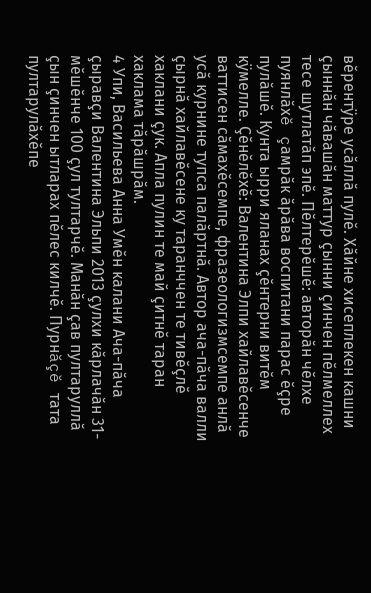вĕрентÿре усăллă пулĕ. Хăйне хисеплекен кашни çыннăн чăвашăн маттур çынни çинчен пĕлмеллех тесе шутлатăп эпĕ. Пĕлтерĕшĕ: авторăн чĕлхе пуянлăхĕ çамрăк ăрăва воспитани парас ĕçре пулăшĕ. Кунта ырри яланах çĕнтерни витĕм кÿмелле. Çĕнĕлĕхĕ: Валентина Элпи хайлавĕсенче ваттисен сăмахĕсемпе, фразеологизмсемпе анлă усă курнине тупса палăртнă. Автор ача-пăча валли çырнă хайлавĕсене ку таранччен те тивĕçлĕ хаклани çук. Апла пулин те май çитнĕ таран хаклама тăрăшрăм.
4 Упи, Васильева Анна Умĕн калани Ача-пăча çыравçи Валентина Эльпи 2013 çулхи кăрлачăн 31- мĕшĕнче 100 çул тултарчĕ. Манăн çав пултаруллă çын çинчен ытларах пĕлес килчĕ. Пурнăçĕ тата пултарулăхĕпе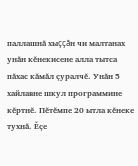паллашнă хыççăн чи малтанах унăн кĕнекисене алла тытса пăхас кăмăл çуралчĕ. Унăн 5 хайлавне шкул программине кĕртнĕ. Пĕтĕмпе 20 ытла кĕнеке тухнă. Ĕçе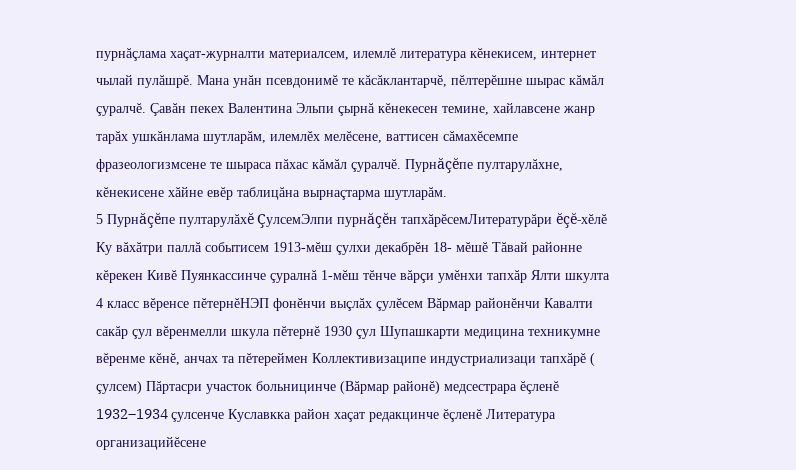пурнăçлама хаçат-журналти материалсем, илемлĕ литература кĕнекисем, интернет чылай пулăшрĕ. Мана унăн псевдонимĕ те кăсăклантарчĕ, пĕлтерĕшне шырас кăмăл çуралчĕ. Çавăн пекех Валентина Эльпи çырнă кĕнекесен темине, хайлавсене жанр тарăх ушкăнлама шутларăм, илемлĕх мелĕсене, ваттисен сăмахĕсемпе фразеологизмсене те шыраса пăхас кăмăл çуралчĕ. Пурнăçĕпе пултарулăхне, кĕнекисене хăйне евĕр таблицăна вырнаçтарма шутларăм.
5 Пурнăçĕпе пултарулăхĕ ÇулсемЭлпи пурнăçĕн тапхăрĕсемЛитературăри ĕçĕ-хĕлĕ Ку вăхăтри паллă событисем 1913-мĕш çулхи декабрĕн 18- мĕшĕ Тăвай районне кĕрекен Кивĕ Пуянкассинче çуралнă 1-мĕш тĕнче вăрçи умĕнхи тапхăр Ялти шкулта 4 класс вĕренсе пĕтернĕНЭП фонĕнчи выçлăх çулĕсем Вăрмар районĕнчи Кавалти сакăр çул вĕренмелли шкула пĕтернĕ 1930 çул Шупашкарти медицина техникумне вĕренме кĕнĕ, анчах та пĕтереймен Коллективизаципе индустриализаци тапхăрĕ ( çулсем) Пăртасри участок больницинче (Вăрмар районĕ) медсестрара ĕçленĕ 1932–1934 çулcенче Куславкка район хаçат редакцинче ĕçленĕ Литература организацийĕсене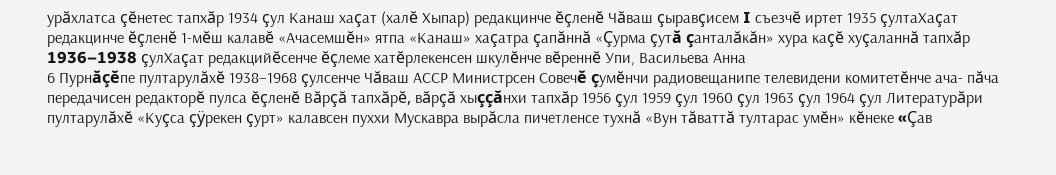урăхлатса çĕнетес тапхăр 1934 çул Канаш хаçат (халĕ Хыпар) редакцинче ĕçленĕ Чăваш çыравçисем I съезчĕ иртет 1935 çултаХаçат редакцинче ĕçленĕ 1-мĕш калавĕ «Ачасемшĕн» ятпа «Канаш» хаçатра çапăннă «Çурма çутă çанталăкăн» хура каçĕ хуçаланнă тапхăр 1936–1938 çулХаçат редакцийĕсенче ĕçлеме хатĕрлекенсен шкулĕнче вĕреннĕ Упи, Васильева Анна
6 Пурнăçĕпе пултарулăхĕ 1938–1968 çулcенче Чăваш АССР Министрсен Совечĕ çумĕнчи радиовещанипе телевидени комитетĕнче ача- пăча передачисен редакторĕ пулса ĕçленĕ Вăрçă тапхăрĕ, вăрçă хыççăнхи тапхăр 1956 çул 1959 çул 1960 çул 1963 çул 1964 çул Литературăри пултарулăхĕ «Куçса çÿрекен çурт» калавсен пуххи Мускавра вырăсла пичетленсе тухнă «Вун тăваттă тултарас умĕн» кĕнеке «Çав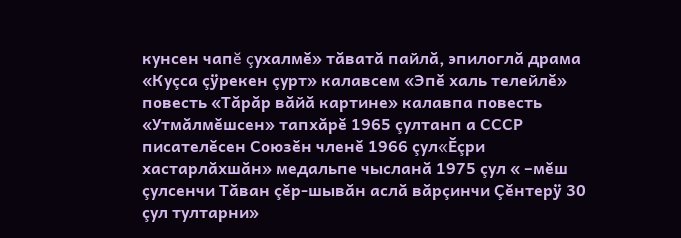кунсен чапĕ çухалмĕ» тăватă пайлă, эпилоглă драма «Куçса çÿрекен çурт» калавсем «Эпĕ халь телейлĕ» повесть «Тăрăр вăйă картине» калавпа повесть «Утмăлмĕшсен» тапхăрĕ 1965 çултанп а СССР писателĕсен Союзĕн членĕ 1966 çул«Ĕçри хастарлăхшăн» медальпе чысланă 1975 çул « –мĕш çулсенчи Тăван çĕр-шывăн аслă вăрçинчи Çĕнтерÿ 30 çул тултарни»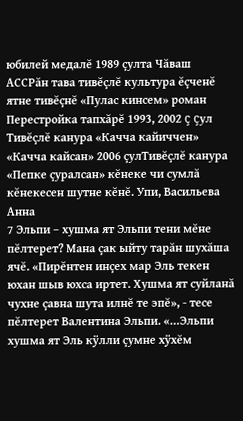юбилей медалĕ 1989 çулта Чăваш АССРăн тава тивĕçлĕ культура ĕçченĕ ятне тивĕçнĕ «Пулас кинсем» роман Перестройка тапхăрĕ 1993, 2002 ç çул Тивĕçлĕ канура «Качча кайиччен» «Качча кайсан» 2006 çулТивĕçлĕ канура «Пепке çуралсан» кĕнеке чи сумлă кĕнекесен шутне кĕнĕ. Упи, Васильева Анна
7 Эльпи – хушма ят Эльпи тени мĕне пĕлтерет? Мана çак ыйту тарăн шухăша ячĕ. «Пирĕнтен инçех мар Эль текен юхан шыв юхса иртет. Хушма ят суйланă чухне çавна шута илнĕ те эпĕ», - тесе пĕлтерет Валентина Эльпи. «…Эльпи хушма ят Эль кÿлли çумне хÿхĕм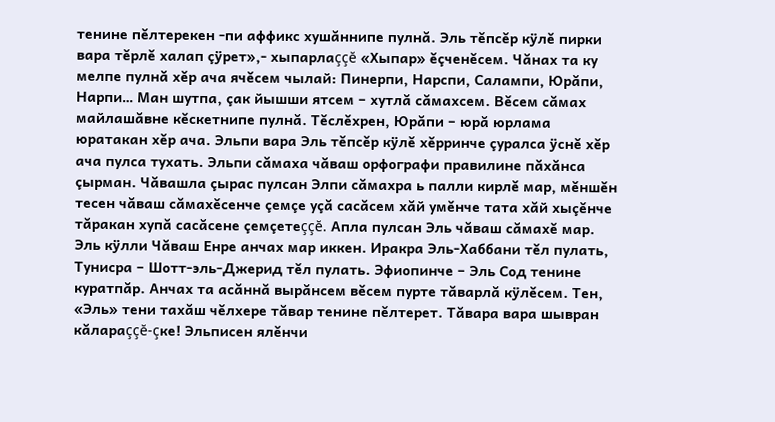тенине пĕлтерекен -пи аффикс хушăннипе пулнă. Эль тĕпсĕр кÿлĕ пирки вара тĕрлĕ халап çÿрет»,- хыпарлаççĕ «Хыпар» ĕçченĕсем. Чăнах та ку мелпе пулнă хĕр ача ячĕсем чылай: Пинерпи, Нарспи, Салампи, Юрăпи, Нарпи… Ман шутпа, çак йышши ятсем – хутлă сăмахсем. Вĕсем сăмах майлашăвне кĕскетнипе пулнă. Тĕслĕхрен, Юрăпи – юрă юрлама юратакан хĕр ача. Эльпи вара Эль тĕпсĕр кÿлĕ хĕрринче çуралса ÿснĕ хĕр ача пулса тухать. Эльпи сăмаха чăваш орфографи правилине пăхăнса çырман. Чăвашла çырас пулсан Элпи сăмахра ь палли кирлĕ мар, мĕншĕн тесен чăваш сăмахĕсенче çемçе уçă сасăсем хăй умĕнче тата хăй хыçĕнче тăракан хупă сасăсене çемçетеççĕ. Апла пулсан Эль чăваш сăмахĕ мар. Эль кÿлли Чăваш Енре анчах мар иккен. Иракра Эль-Хаббани тĕл пулать, Тунисра – Шотт-эль-Джерид тĕл пулать. Эфиопинче – Эль Сод тенине куратпăр. Анчах та асăннă вырăнсем вĕсем пурте тăварлă кÿлĕсем. Тен, «Эль» тени тахăш чĕлхере тăвар тенине пĕлтерет. Тăвара вара шывран кăлараççĕ-çке! Эльписен ялĕнчи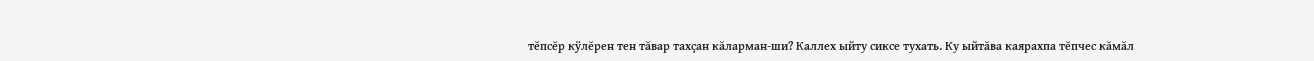тĕпсĕр кÿлĕрен тен тăвар тахçан кăларман-ши? Каллех ыйту сиксе тухать. Ку ыйтăва каярахпа тĕпчес кăмăл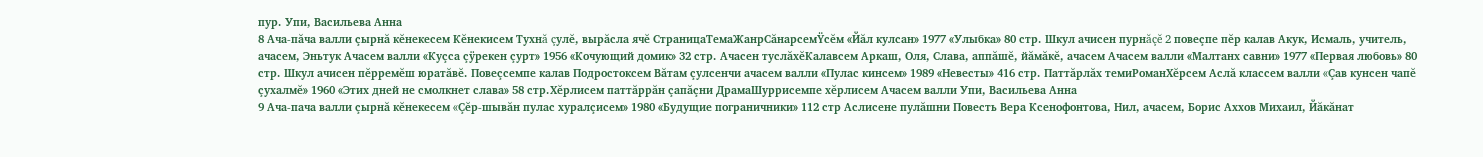пур. Упи, Васильева Анна
8 Ача-пăча валли çырнă кĕнекесем Кĕнекисем Тухнă çулĕ, вырăсла ячĕ СтраницаТемаЖанрСăнарсемŸсĕм «Йăл кулсан» 1977 «Улыбка» 80 стр. Шкул ачисен пурнăçĕ 2 повеçпе пĕр калав Акук, Исмаль, учитель, ачасем, Эньтук Ачасем валли «Куçса çÿрекен çурт» 1956 «Кочующий домик» 32 стр. Ачасен туслăхĕКалавсем Аркаш, Оля, Слава, аппăшĕ, йăмăкĕ, ачасем Ачасем валли «Малтанх савни» 1977 «Первая любовь» 80 стр. Шкул ачисен пĕрремĕш юратăвĕ. Повеçсемпе калав Подростоксем Вăтам çулсенчи ачасем валли «Пулас кинсем» 1989 «Невесты» 416 стр. Паттăрлăх темиРоманХĕрсем Аслă классем валли «Çав кунсен чапĕ çухалмĕ» 1960 «Этих дней не смолкнет слава» 58 стр.Хĕрлисем паттăррăн çапăçни ДрамаШуррисемпе хĕрлисем Ачасем валли Упи, Васильева Анна
9 Ача-пача валли çырнă кĕнекесем «Çĕр-шывăн пулас хуралçисем» 1980 «Будущие пограничники» 112 стр Аслисене пулăшни Повесть Вера Ксенофонтова, Нил, ачасем, Борис Аххов Михаил, Йăкăнат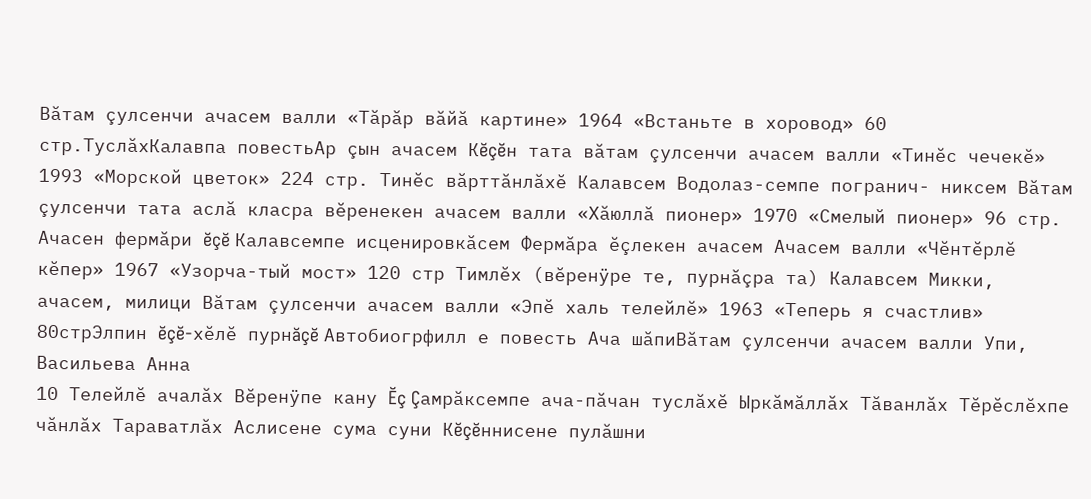Вăтам çулсенчи ачасем валли «Тăрăр вăйă картине» 1964 «Встаньте в хоровод» 60 стр.ТуслăхКалавпа повестьАр çын ачасем Кĕçĕн тата вăтам çулсенчи ачасем валли «Тинĕс чечекĕ» 1993 «Морской цветок» 224 стр. Тинĕс вăрттăнлăхĕ Калавсем Водолаз-семпе погранич- никсем Вăтам çулсенчи тата аслă класра вĕренекен ачасем валли «Хăюллă пионер» 1970 «Смелый пионер» 96 стр. Ачасен фермăри ĕçĕ Калавсемпе исценировкăсем Фермăра ĕçлекен ачасем Ачасем валли «Чĕнтĕрлĕ кĕпер» 1967 «Узорча-тый мост» 120 стр Тимлĕх (вĕренÿре те, пурнăçра та) Калавсем Микки, ачасем, милици Вăтам çулсенчи ачасем валли «Эпĕ халь телейлĕ» 1963 «Теперь я счастлив» 80стрЭлпин ĕçĕ-хĕлĕ пурнăçĕ Автобиогрфилл е повесть Ача шăпиВăтам çулсенчи ачасем валли Упи, Васильева Анна
10 Телейлĕ ачалăх Вĕренÿпе кану Ĕç Çамрăксемпе ача-пăчан туслăхĕ Ыркăмăллăх Тăванлăх Тĕрĕслĕхпе чăнлăх Тараватлăх Аслисене сума суни Кĕçĕннисене пулăшни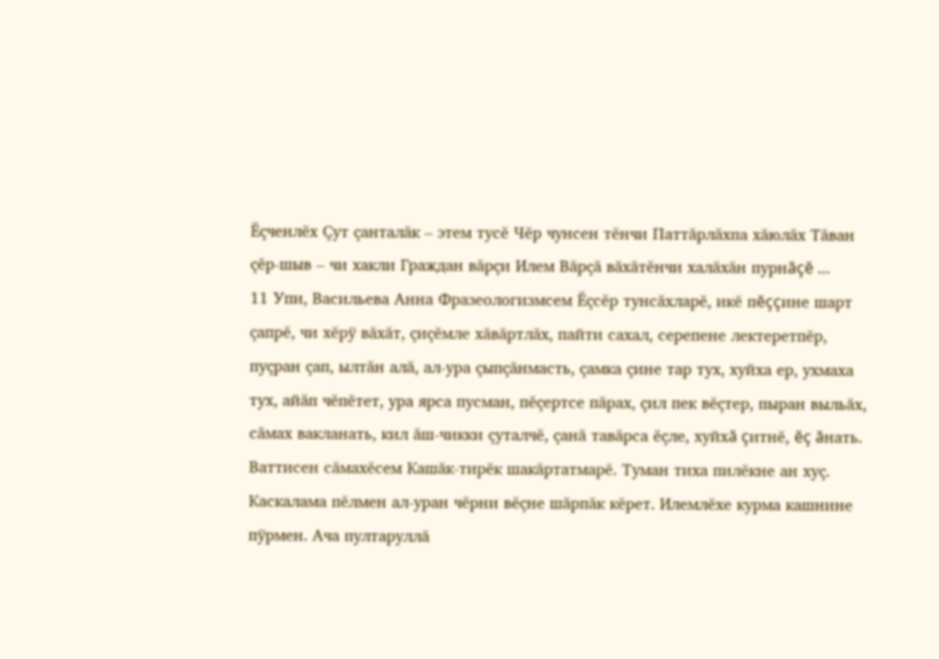Ĕçченлĕх Çут çанталăк – этем тусĕ Чĕр чунсен тĕнчи Паттăрлăхпа хăюлăх Тăван çĕр-шыв – чи хакли Граждан вăрçи Илем Вăрçă вăхăтĕнчи халăхăн пурнăçĕ …
11 Упи, Васильева Анна Фразеологизмсем Ĕçсĕр тунсăхларĕ, икĕ пĕççине шарт çапрĕ, чи хĕрÿ вăхăт, çиçĕмле хăвăртлăх, пайти сахал, серепене лектеретпĕр, пуçран çап, ылтăн алă, ал-ура çыпçăнмасть, çамка çине тар тух, хуйха ер, ухмаха тух, айăп чĕпĕтет, ура ярса пусман, пĕçертсе пăрах, çил пек вĕçтер, пыран выльăх, сăмах вакланать, кил ăш-чикки çуталчĕ, çанă тавăрса ĕçле, хуйхă çитнĕ, ĕç ăнать. Ваттисен сăмахĕсем Кашăк-тирĕк шакăртатмарĕ. Туман тиха пилĕкне ан хуç. Каскалама пĕлмен ал-уран чĕрни вĕçне шăрпăк кĕрет. Илемлĕхе курма кашнине пÿрмен. Ача пултаруллă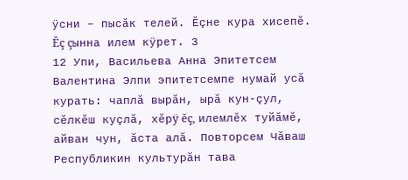ÿсни – пысăк телей. Ĕçне кура хисепĕ. Ĕç çынна илем кÿрет. 3
12 Упи, Васильева Анна Эпитетсем Валентина Элпи эпитетсемпе нумай усă курать: чаплă вырăн, ырă кун-çул, сĕлкĕш куçлă, хĕрÿ ĕç, илемлĕх туйăмĕ, айван чун, ăста алă. Повторсем Чăваш Республикин культурăн тава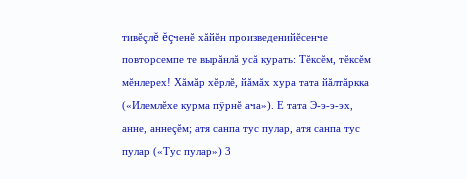тивĕçлĕ ĕçченĕ хăйĕн произведенийĕсенче повторсемпе те вырăнлă усă курать: Тĕксĕм, тĕксĕм мĕнлерех! Хăмăр хĕрлĕ, йăмăх хура тата йăлтăркка («Илемлĕхе курма пÿрнĕ ача»). Е тата Э-э-э-эх, анне, аннеçĕм; атя санпа тус пулар, атя санпа тус пулар («Тус пулар») 3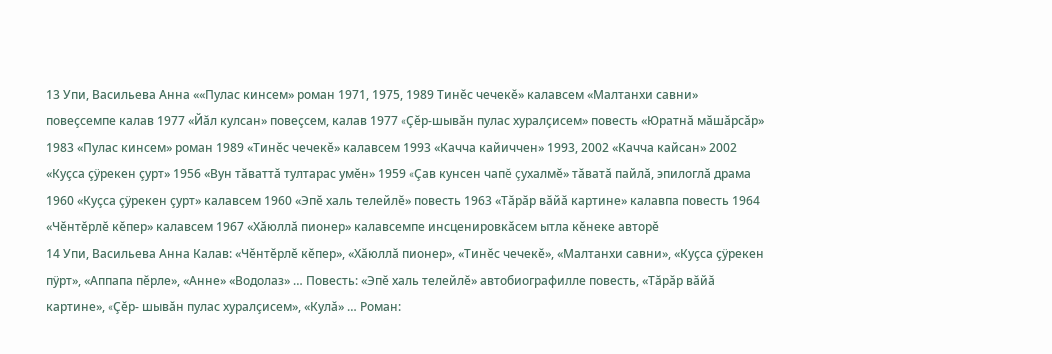13 Упи, Васильева Анна ««Пулас кинсем» роман 1971, 1975, 1989 Тинĕс чечекĕ» калавсем «Малтанхи савни» повеçсемпе калав 1977 «Йăл кулсан» повеçсем, калав 1977 «Çĕр-шывăн пулас хуралçисем» повесть «Юратнă мăшăрсăр» 1983 «Пулас кинсем» роман 1989 «Тинĕс чечекĕ» калавсем 1993 «Качча кайиччен» 1993, 2002 «Качча кайсан» 2002 «Куçса çÿрекен çурт» 1956 «Вун тăваттă тултарас умĕн» 1959 «Çав кунсен чапĕ çухалмĕ» тăватă пайлă, эпилоглă драма 1960 «Куçса çÿрекен çурт» калавсем 1960 «Эпĕ халь телейлĕ» повесть 1963 «Тăрăр вăйă картине» калавпа повесть 1964 «Чĕнтĕрлĕ кĕпер» калавсем 1967 «Хăюллă пионер» калавсемпе инсценировкăсем ытла кĕнеке авторĕ
14 Упи, Васильева Анна Калав: «Чĕнтĕрлĕ кĕпер», «Хăюллă пионер», «Тинĕс чечекĕ», «Малтанхи савни», «Куçса çÿрекен пÿрт», «Аппапа пĕрле», «Анне» «Водолаз» … Повесть: «Эпĕ халь телейлĕ» автобиографилле повесть, «Тăрăр вăйă картине», «Çĕр- шывăн пулас хуралçисем», «Кулă» … Роман: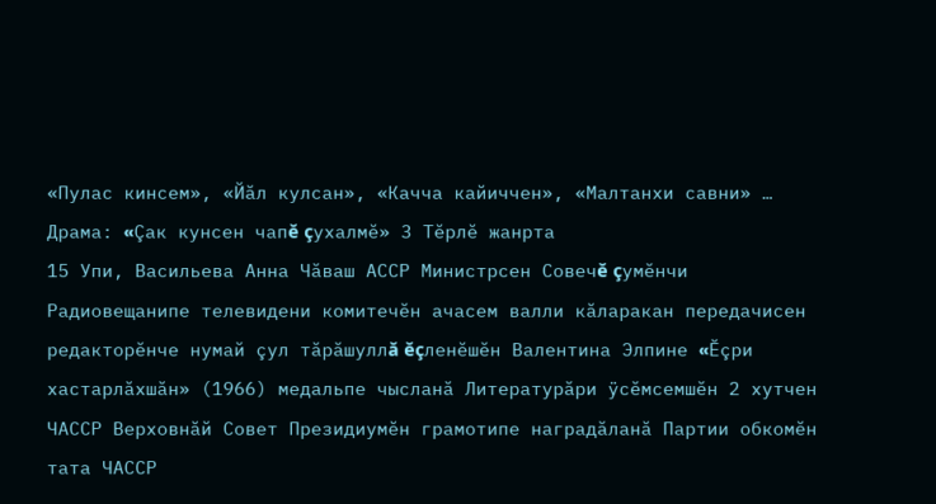«Пулас кинсем», «Йăл кулсан», «Качча кайиччен», «Малтанхи савни» … Драма: «Çак кунсен чапĕ çухалмĕ» 3 Тĕрлĕ жанрта
15 Упи, Васильева Анна Чăваш АССР Министрсен Совечĕ çумĕнчи Радиовещанипе телевидени комитечĕн ачасем валли кăларакан передачисен редакторĕнче нумай çул тăрăшуллă ĕçленĕшĕн Валентина Элпине «Ĕçри хастарлăхшăн» (1966) медальпе чысланă Литературăри ÿсĕмсемшĕн 2 хутчен ЧАССР Верховнăй Совет Президиумĕн грамотипе наградăланă Партии обкомĕн тата ЧАССР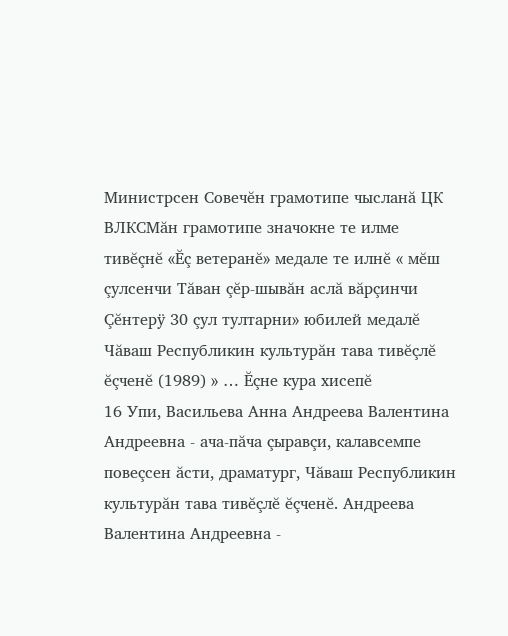Министрсен Совечĕн грамотипе чысланă ЦК ВЛКСМăн грамотипе значокне те илме тивĕçнĕ «Ĕç ветеранĕ» медале те илнĕ « мĕш çулсенчи Тăван çĕр-шывăн аслă вăрçинчи Çĕнтерÿ 30 çул тултарни» юбилей медалĕ Чăваш Республикин культурăн тава тивĕçлĕ ĕçченĕ (1989) » … Ĕçне кура хисепĕ
16 Упи, Васильева Анна Андреева Валентина Андреевна - ача-пăча çыравçи, калавсемпе повеçсен ăсти, драматург, Чăваш Республикин культурăн тава тивĕçлĕ ĕçченĕ. Андреева Валентина Андреевна -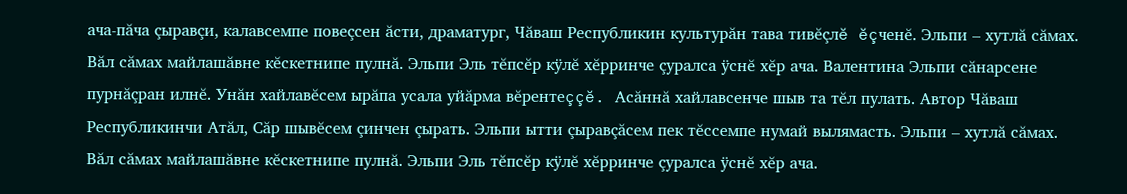ача-пăча çыравçи, калавсемпе повеçсен ăсти, драматург, Чăваш Республикин культурăн тава тивĕçлĕ ĕçченĕ. Эльпи – хутлă сăмах. Вăл сăмах майлашăвне кĕскетнипе пулнă. Эльпи Эль тĕпсĕр кÿлĕ хĕрринче çуралса ÿснĕ хĕр ача. Валентина Эльпи сăнарсене пурнăçран илнĕ. Унăн хайлавĕсем ырăпа усала уйăрма вĕрентеççĕ. Асăннă хайлавсенче шыв та тĕл пулать. Автор Чăваш Республикинчи Атăл, Сăр шывĕсем çинчен çырать. Эльпи ытти çыравçăсем пек тĕссемпе нумай вылямасть. Эльпи – хутлă сăмах. Вăл сăмах майлашăвне кĕскетнипе пулнă. Эльпи Эль тĕпсĕр кÿлĕ хĕрринче çуралса ÿснĕ хĕр ача.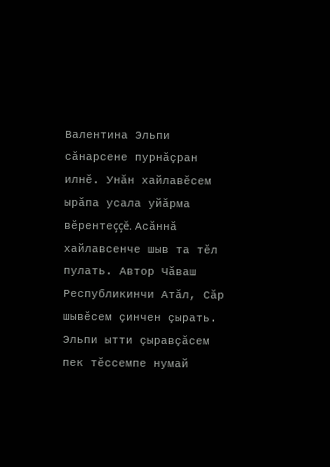Валентина Эльпи сăнарсене пурнăçран илнĕ. Унăн хайлавĕсем ырăпа усала уйăрма вĕрентеççĕ. Асăннă хайлавсенче шыв та тĕл пулать. Автор Чăваш Республикинчи Атăл, Сăр шывĕсем çинчен çырать. Эльпи ытти çыравçăсем пек тĕссемпе нумай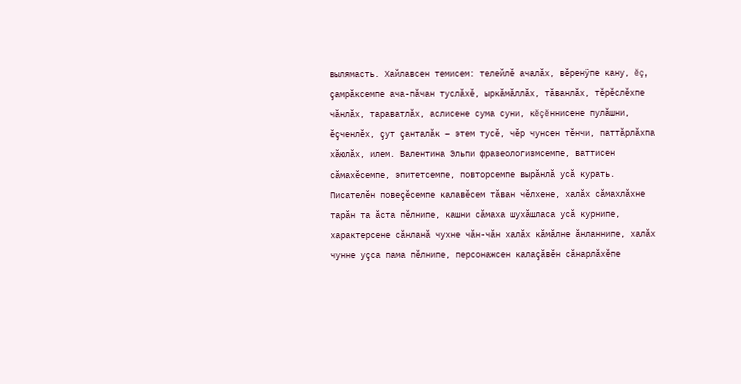вылямасть. Хайлавсен темисем: телейлĕ ачалăх, вĕренÿпе кану, ĕç, çамрăксемпе ача-пăчан туслăхĕ, ыркăмăллăх, тăванлăх, тĕрĕслĕхпе чăнлăх, тараватлăх, аслисене сума суни, кĕçĕннисене пулăшни, ĕçченлĕх, çут çанталăк – этем тусĕ, чĕр чунсен тĕнчи, паттăрлăхпа хăюлăх, илем. Валентина Эльпи фразеологизмсемпе, ваттисен сăмахĕсемпе, эпитетсемпе, повторсемпе вырăнлă усă курать. Писателĕн повеçĕсемпе калавĕсем тăван чĕлхене, халăх сăмахлăхне тарăн та ăста пĕлнипе, кашни сăмаха шухăшласа усă курнипе, характерсене сăнланă чухне чăн-чăн халăх кăмăлне ăнланнипе, халăх чунне уçса пама пĕлнипе, персонажсен калаçăвĕн сăнарлăхĕпе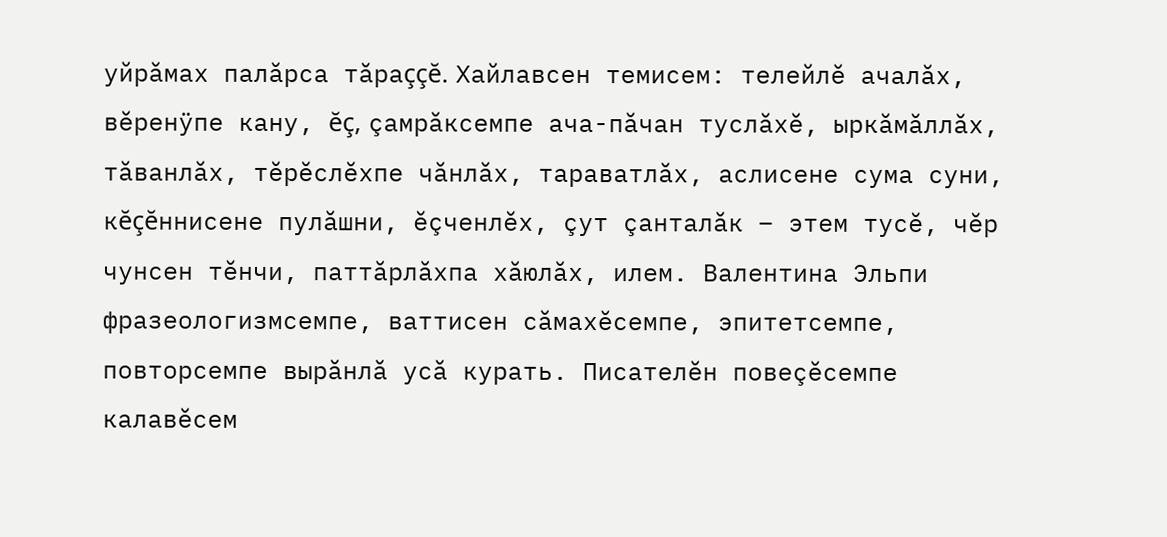уйрăмах палăрса тăраççĕ. Хайлавсен темисем: телейлĕ ачалăх, вĕренÿпе кану, ĕç, çамрăксемпе ача-пăчан туслăхĕ, ыркăмăллăх, тăванлăх, тĕрĕслĕхпе чăнлăх, тараватлăх, аслисене сума суни, кĕçĕннисене пулăшни, ĕçченлĕх, çут çанталăк – этем тусĕ, чĕр чунсен тĕнчи, паттăрлăхпа хăюлăх, илем. Валентина Эльпи фразеологизмсемпе, ваттисен сăмахĕсемпе, эпитетсемпе, повторсемпе вырăнлă усă курать. Писателĕн повеçĕсемпе калавĕсем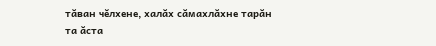тăван чĕлхене, халăх сăмахлăхне тарăн та ăста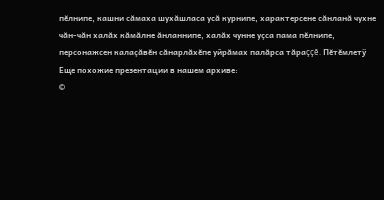пĕлнипе, кашни сăмаха шухăшласа усă курнипе, характерсене сăнланă чухне чăн-чăн халăх кăмăлне ăнланнипе, халăх чунне уçса пама пĕлнипе, персонажсен калаçăвĕн сăнарлăхĕпе уйрăмах палăрса тăраççĕ. Пĕтĕмлетÿ
Еще похожие презентации в нашем архиве:
©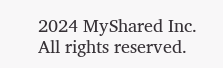2024 MyShared Inc.
All rights reserved.